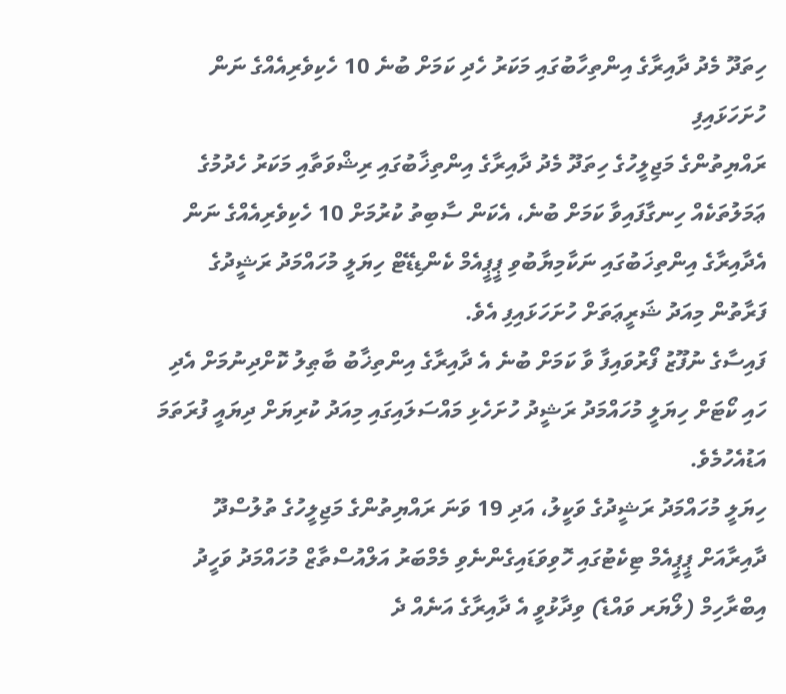ހިތަދޫ މެދު ދާއިރާގެ އިންތިހާބުގައި މަކަރު ހެދި ކަމަށް ބުނެ 10 ހެކިވެރިއެއްގެ ނަން ހުށަހަޅައިފި
ރައްޔިތުންގެ މަޖިލީހުގެ ހިތަދޫ މެދު ދާއިރާގެ އިންތިޚާބުގައި ރިޝްވަތާއި މަކަރު ހެދުމުގެ ޢަމަލުތަކެއް ހިނގާފައިވާ ކަމަށް ބުނެ، އެކަން ސާބިތު ކުރުމަށް 10 ހެކިވެރިއެއްގެ ނަން އެދާއިރާގެ އިންތިޚަބުގައި ނަކާމިޔާބުވި ޕީޕީއެމް ކެންޑިޑޭޓް ހިޔަލީ މުހައްމަދު ރަޝީދުގެ ފަރާތުން މިއަދު ޝަރީޢަތަށް ހުށަހަޅައިފި އެވެ.
ފައިސާގެ ނުފޫޒު ފޯރުވައިފާ ވާ ކަމަށް ބުނެ އެ ދާއިރާގެ އިންތިޚާބު ބާޠިލު ކޮށްދިނުމަށް އެދި ހައި ކޯޓަށް ހިޔަލީ މުހައްމަދު ރަޝީދު ހުށަހެޅި މައްސަލައިގައި މިއަދު ކުރިޔަށް ދިޔައީ ފުރަތަމަ އަޑުއެހުމެވެ.
ހިޔަލީ މުހައްމަދު ރަޝީދުގެ ވަކީލު، އަދި 19 ވަނަ ރައްޔިތުންގެ މަޖިލީހުގެ ތުލުސްދޫ ދާއިރާއަށް ޕީޕީއެމް ޓިކެޓުގައި ހޮވިވަޑައިގެންނެވި މެމްބަރު އަލްއުސްތާޒް މުހައްމަދު ވަހީދު އިބްރާހިމް (ލޯޔަރ ވައްޑެ) ވިދާޅުވީ އެ ދާއިރާގެ އަނެއް ދެ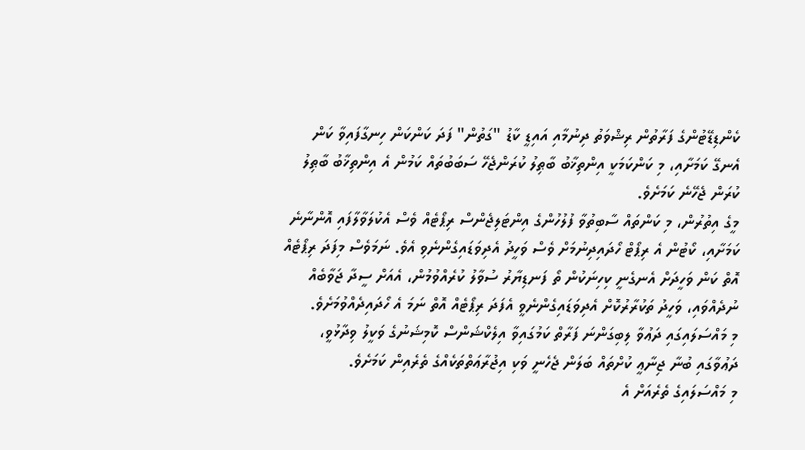ކެންޑިޑޭޓުންގެ ފަރާތުން ރިޝްވަތު ދިނުމާއި އައިޑީ ކާޑު "ގަތުން" ފަދަ ކަންކަން ހިނގާފައިވާ ކަން އެނގޭ ކަމަށާއި، މި ކަންކަމަކީ އިންތިޚާބު ބާޠިލު ކުރަންޖެހޭ ސަބަބުތައް ކަމުން އެ އިންތިޚާބު ބާޠިލު ކުރަން ޖެހޭނެ ކަމަށެވެ.
މީގެ އިތުރުން، މި ކަންތައް ސާބިތުވާ ފުލުހުންގެ އިންޓަލިޖެންސް ރިޕޯޓެއް ވެސް އެކުލަވާލާފައި އޮންނާނެ ކަމަށާއި، ކޯޓުން އެ ރިޕޯޓް ހޯދައިދިނުމަށް ވެސް ވަހީދު އެދިވަޑައިގެންނެވި އެވެ. ނަމަވެސް މިފަދަ ރިޕޯޓެއް އޮތް ކަން ވަހީދަށް އެނގެނީ ކިހިނަކުން ތޯ ފަނޑިޔާރު ސުވާލު ކުރެއްވުމުން، އެއަށް ސީދާ ޖަވާބެއް ނުދެއްވައި، ވަހީދު ތަކުރާރުކޮށް އެދިވަޑައިގެންނެވީ އެފަދަ ރިޕޯޓެއް އޮތް ނަމަ އެ ހޯދައިދެއްވުމަށެވެ.
މި މައްސަލައިގައި ދަޢުވާ ލިބިގަންނަ ފަރާތް ކަމުގައިވާ އިލެކްޝަންސް ކޮމިޝަނުގެ ވަކީލު ވިދާޅުވީ، ދަޢުވާގައި ބުނާ ޖިނާޢީ ކުށްތައް ބަލަން ޖެހެނީ ވަކި އިޖުރާޢަތްތަކެއްގެ ތެރެއިން ކަމަށެވެ.
މި މައްސަލައިގެ ތެރެއަށް އެ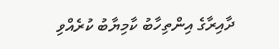ދާއިރާގެ އިންތިހާބު ކާމިޔާބު ކުރެއްވި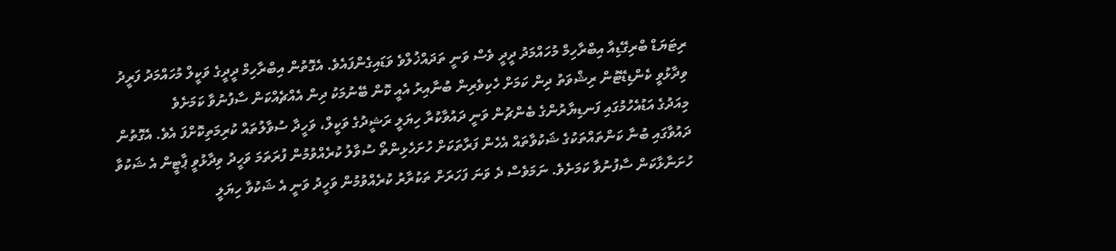ރިޓަޔަޑް ބްރިގޭޑިއާ އިބްރާހިމް މުހައްމަދު ދީދީ ވެސް ވަނީ ތަދައްޚުލްވެ ވަޑައިގެންފައެވެ. އެގޮތުން އިބްރާހިމް ދީދީގެ ވަކީލް މުހައްމަދު ފަރީދު ވިދާޅުވީ ކެންޑިޑޭޓުން ރިޝްވަތު ދިން ކަމަށް ހެކިވެރިން ބުނާއިރު އެއީ ކޮން ބޭނުމަކު ދިން އެއްޗެއްކަން ސާފުނުވާ ކަމަށެވެ
މިއަދުގެ އަޑުއެހުމުގައި ފަނޑިޔާރުންގެ ބެންޗުން ވަނީ ދައުވާކުރާ ހިޔަލީ ރަޝީދުގެ ވަކީލް، ވަހީދާ ސުވާލުތައް ކުރިމަތިކޮށްފަ އެވެ. އެގޮތުން ދައުވާގައި ބުނާ ކަންތައްތަކުގެ ޝަކުވާތައް އެހެން ފަރާތަކަށް ހުށަހެޅިންތޯ ސުވާލު ކުރެއްވުމުން ފުރަތަމަ ވަހީދު ވިދާޅުވީ ޕާޓީން އެ ޝަކުވާ ހުށަނާޅާކަން ސާފުނުވާ ކަމަށެވެ. ނަމަވެސް ދެ ވަނަ ފަހަރަށް ތަކުރާރު ކުރެއްވުމުން ވަހީދު ވަނީ އެ ޝަކުވާ ހިޔަލީ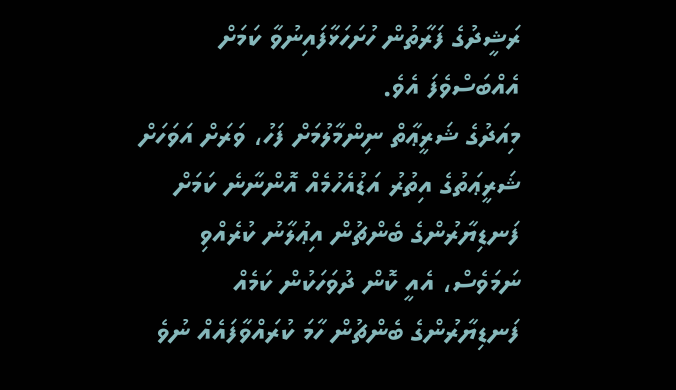ރަޝީދުގެ ފަރާތުން ހުށަހަޅާފައިނުވާ ކަމަށް އެއްބަސްވެފަ އެވެ.
މިއަދުގެ ޝަރީޢާތް ނިންމާލުމަށް ފަހު، ވަރަށް އަވަހަށް ޝަރީޢަތުގެ އިތުރު އަޑުއެހުމެއް އޮންނާނެ ކަމަށް ފަނޑިޔާރުންގެ ބެންޗުން އިޢުލާނު ކުރެއްވި ނަމަވެސް، އެއީ ކޮން ދުވަހަކުން ކަމެއް ފަނޑިޔާރުންގެ ބެންޗުން ހާމަ ކުރައްވާފައެއް ނުވެ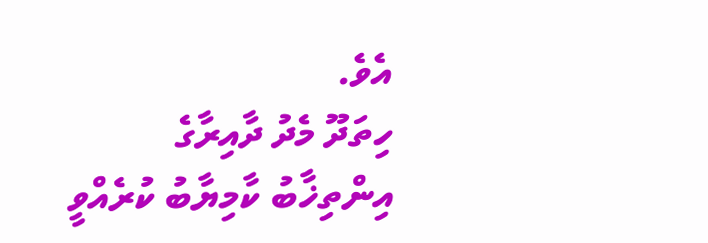އެވެ.
ހިތަދޫ މެދު ދާއިރާގެ އިންތިޚާބު ކާމިޔާބު ކުރެއްވީ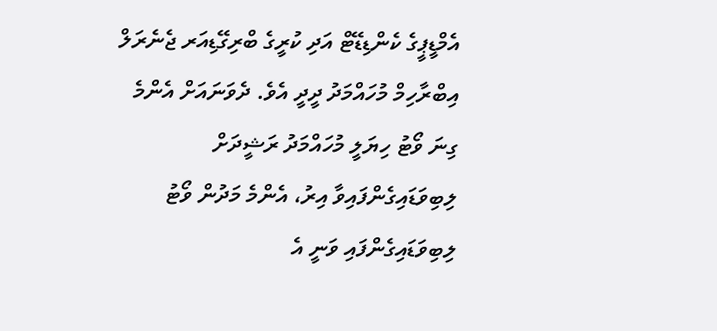އެމްޑީޕީގެ ކެންޑިޑޭޓް އަދި ކުރީގެ ބްރިގޭޑިއަރ ޖެނެރަލް އިބްރާހިމް މުހައްމަދު ދީދީ އެވެ. ދެވަނައަށް އެންމެ ގިނަ ވޯޓު ހިޔަލީ މުހައްމަދު ރަޝީދަށް ލިބިވަޑައިގެންފައިވާ އިރު، އެންމެ މަދުން ވޯޓު ލިބިވަޑައިގެންފައި ވަނީ އެ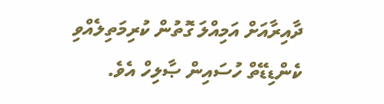ދާއިރާއަށް އަމިއްލަ ގޮތުން ކުރިމަތިލެއްވި ކެންޑިޑޭތް ހުސައިން ޞާލިހް އެވެ.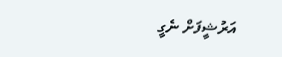އަރުޝީފަށް ނެގީ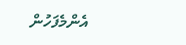އެންމެފަހުން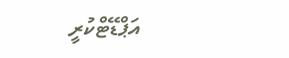އަޕްޑޭޓްކުރީ